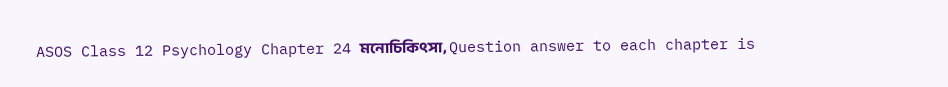ASOS Class 12 Psychology Chapter 24 মনোচিকিৎসা, Question answer to each chapter is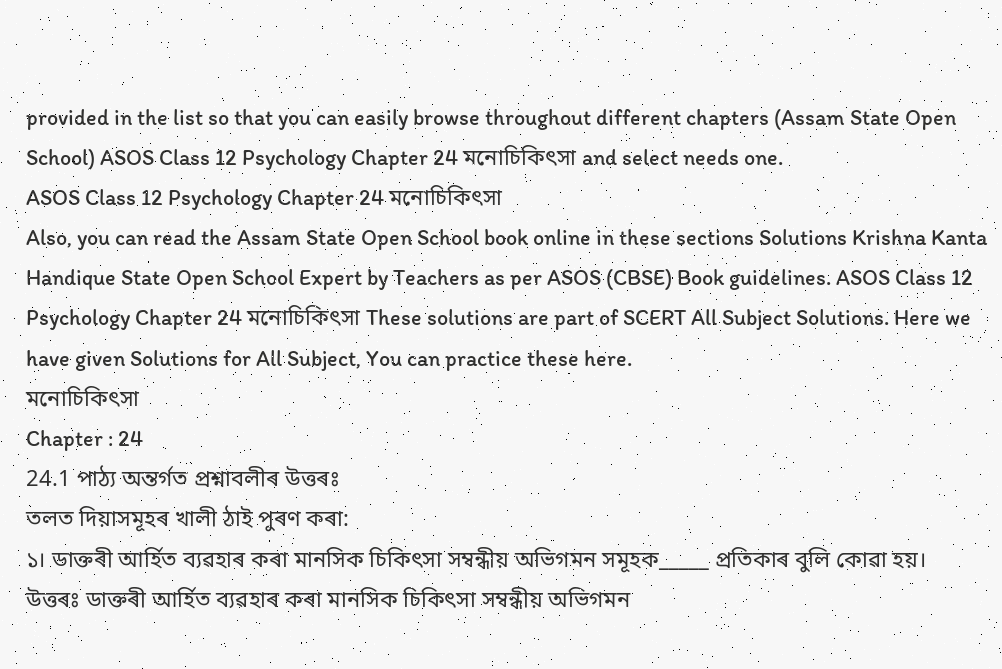provided in the list so that you can easily browse throughout different chapters (Assam State Open School) ASOS Class 12 Psychology Chapter 24 মনোচিকিৎসা and select needs one.
ASOS Class 12 Psychology Chapter 24 মনোচিকিৎসা
Also, you can read the Assam State Open School book online in these sections Solutions Krishna Kanta Handique State Open School Expert by Teachers as per ASOS (CBSE) Book guidelines. ASOS Class 12 Psychology Chapter 24 মনোচিকিৎসা These solutions are part of SCERT All Subject Solutions. Here we have given Solutions for All Subject, You can practice these here.
মনোচিকিৎসা
Chapter : 24
24.1 পাঠ্য অন্তর্গত প্রশ্নাবলীৰ উত্তৰঃ
তলত দিয়াসমূহৰ খালী ঠাই পুৰণ কৰা:
১। ডাক্তৰী আৰ্হিত ব্যৱহাৰ কৰা মানসিক চিকিৎসা সম্বন্ধীয় অভিগমন সমূহক_____ প্ৰতিকাৰ বুলি কোৱা হয়।
উত্তৰঃ ডাক্তৰী আৰ্হিত ব্যৱহাৰ কৰা মানসিক চিকিৎসা সম্বন্ধীয় অভিগমন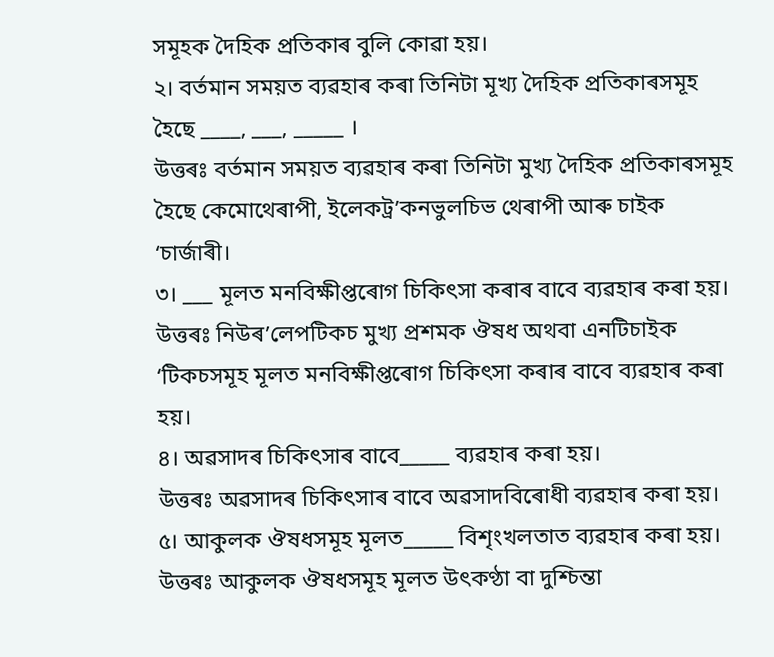সমূহক দৈহিক প্ৰতিকাৰ বুলি কোৱা হয়।
২। বৰ্তমান সময়ত ব্যৱহাৰ কৰা তিনিটা মূখ্য দৈহিক প্ৰতিকাৰসমূহ হৈছে ____, ___, _____ ।
উত্তৰঃ বৰ্তমান সময়ত ব্যৱহাৰ কৰা তিনিটা মুখ্য দৈহিক প্ৰতিকাৰসমূহ হৈছে কেমোথেৰাপী, ইলেকট্ৰ’কনভুলচিভ থেৰাপী আৰু চাইক ‘চাৰ্জাৰী।
৩। ___ মূলত মনবিক্ষীপ্তৰোগ চিকিৎসা কৰাৰ বাবে ব্যৱহাৰ কৰা হয়।
উত্তৰঃ নিউৰ’লেপটিকচ মুখ্য প্রশমক ঔষধ অথবা এনটিচাইক ‘টিকচসমূহ মূলত মনবিক্ষীপ্তৰোগ চিকিৎসা কৰাৰ বাবে ব্যৱহাৰ কৰা হয়।
৪। অৱসাদৰ চিকিৎসাৰ বাবে_____ ব্যৱহাৰ কৰা হয়।
উত্তৰঃ অৱসাদৰ চিকিৎসাৰ বাবে অৱসাদবিৰোধী ব্যৱহাৰ কৰা হয়।
৫। আকুলক ঔষধসমূহ মূলত_____ বিশৃংখলতাত ব্যৱহাৰ কৰা হয়।
উত্তৰঃ আকুলক ঔষধসমূহ মূলত উৎকণ্ঠা বা দুশ্চিন্তা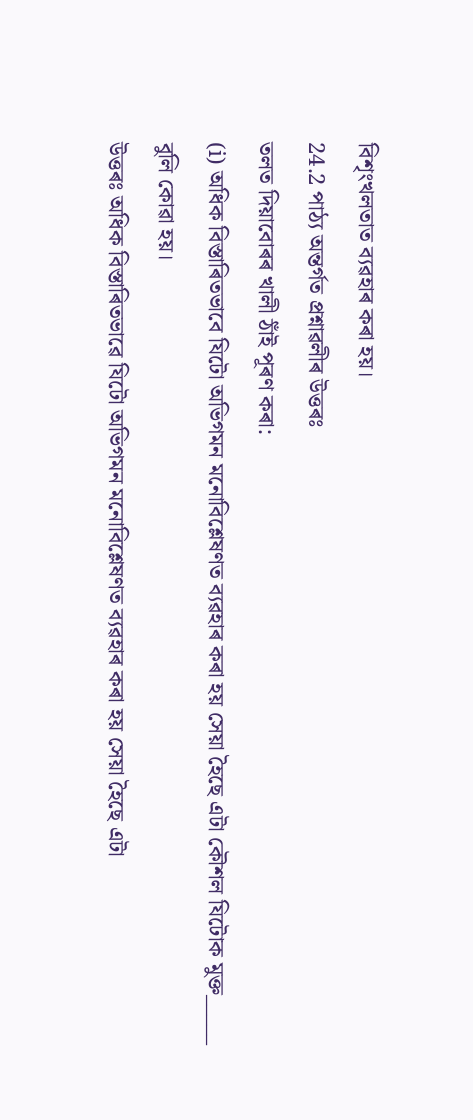বিশৃংখলতাত ব্যৱহাৰ কৰা হয়।
24.2 পাঠ্য অন্তর্গত প্রশ্নাৱলীৰ উত্তৰঃ
তলত দিয়াবোৰৰ খালী ঠাঁই পূৰণ কৰা:
(i) অধিক বিস্তাৰিতভাবে যিটো অভিগমন মনোবিশ্লেষণত ব্যৱহাৰ কৰা হয় সেয়া হৈছে এটা কৌশল যিটোক মুক্ত_____ বুলি কোৱা হয়।
উত্তৰঃ অধিক বিস্তাৰিতভাৱে যিটো অভিগমন মনোবিশ্লেষণত ব্যৱহাৰ কৰা হয় সেয়া হৈছে এটা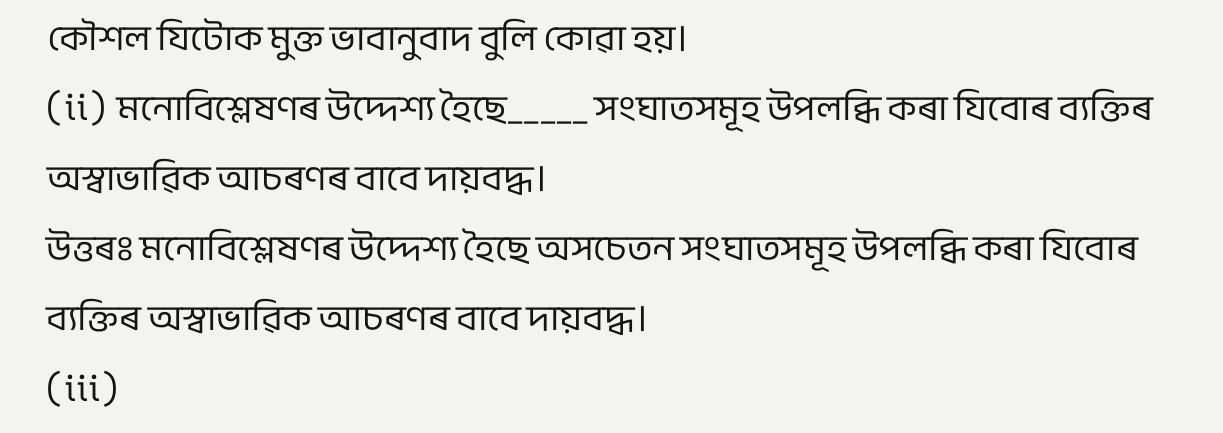কৌশল যিটোক মুক্ত ভাবানুবাদ বুলি কোৱা হয়।
(ii) মনোবিশ্লেষণৰ উদ্দেশ্য হৈছে_____ সংঘাতসমূহ উপলব্ধি কৰা যিবোৰ ব্যক্তিৰ অস্বাভাৱিক আচৰণৰ বাবে দায়বদ্ধ।
উত্তৰঃ মনোবিশ্লেষণৰ উদ্দেশ্য হৈছে অসচেতন সংঘাতসমূহ উপলব্ধি কৰা যিবোৰ ব্যক্তিৰ অস্বাভাৱিক আচৰণৰ বাবে দায়বদ্ধ।
(iii)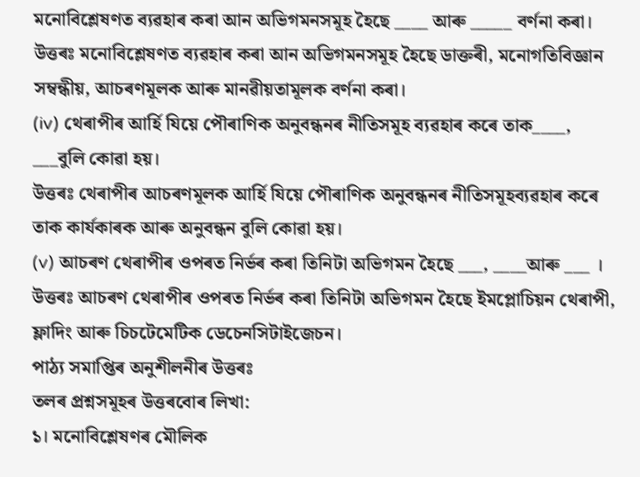মনোবিশ্লেষণত ব্যৱহাৰ কৰা আন অভিগমনসমূহ হৈছে ____ আৰু _____ বৰ্ণনা কৰা।
উত্তৰঃ মনোবিশ্লেষণত ব্যৱহাৰ কৰা আন অভিগমনসমূহ হৈছে ডাক্তৰী, মনোগতিবিজ্ঞান সম্বন্ধীয়, আচৰণমূলক আৰু মানৱীয়তামূলক বৰ্ণনা কৰা।
(iv) থেৰাপীৰ আৰ্হি যিয়ে পৌৰাণিক অনুবন্ধনৰ নীতিসমূহ ব্যৱহাৰ কৰে তাক____, ___বুলি কোৱা হয়।
উত্তৰঃ থেৰাপীৰ আচৰণমূলক আৰ্হি যিয়ে পৌৰাণিক অনুবন্ধনৰ নীতিসমূহব্যৱহাৰ কৰে তাক কাৰ্যকাৰক আৰু অনুবন্ধন বুলি কোৱা হয়।
(v) আচৰণ থেৰাপীৰ ওপৰত নিৰ্ভৰ কৰা তিনিটা অভিগমন হৈছে ___, ____আৰু ___ ।
উত্তৰঃ আচৰণ থেৰাপীৰ ওপৰত নিৰ্ভৰ কৰা তিনিটা অভিগমন হৈছে ইমপ্লোচিয়ন থেৰাপী, ফ্লাদিং আৰু চিচটেমেটিক ডেচেনসিটাইজেচন।
পাঠ্য সমাপ্তিৰ অনুশীলনীৰ উত্তৰঃ
তলৰ প্ৰশ্নসমূহৰ উত্তৰবোৰ লিখা:
১। মনোবিশ্লেষণৰ মৌলিক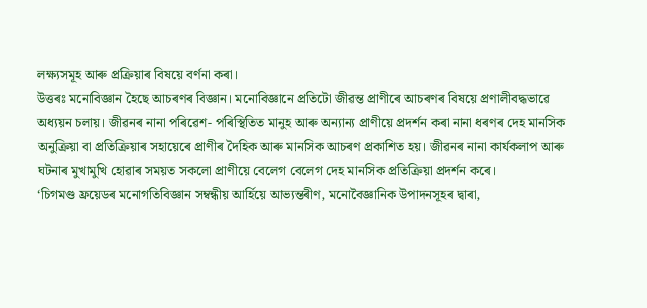লক্ষ্যসমূহ আৰু প্ৰক্ৰিয়াৰ বিষয়ে বৰ্ণনা কৰা।
উত্তৰঃ মনোবিজ্ঞান হৈছে আচৰণৰ বিজ্ঞান। মনোবিজ্ঞানে প্ৰতিটো জীৱন্ত প্ৰাণীৰে আচৰণৰ বিষয়ে প্রণালীবদ্ধভাৱে অধ্যয়ন চলায়। জীৱনৰ নানা পৰিৱেশ- পৰিস্থিতিত মানুহ আৰু অন্যান্য প্রাণীয়ে প্ৰদৰ্শন কৰা নানা ধৰণৰ দেহ মানসিক অনুক্রিয়া বা প্ৰতিক্ৰিয়াৰ সহায়েৰে প্ৰাণীৰ দৈহিক আৰু মানসিক আচৰণ প্ৰকাশিত হয়। জীৱনৰ নানা কাৰ্যকলাপ আৰু ঘটনাৰ মুখামুখি হোৱাৰ সময়ত সকলো প্রাণীয়ে বেলেগ বেলেগ দেহ মানসিক প্রতিক্ৰিয়া প্ৰদৰ্শন কৰে।
‘চিগমণ্ড ফ্রয়েডৰ মনোগতিবিজ্ঞান সম্বন্ধীয় আৰ্হিয়ে আভ্যন্তৰীণ, মনোবৈজ্ঞানিক উপাদনসূহৰ দ্বাৰা,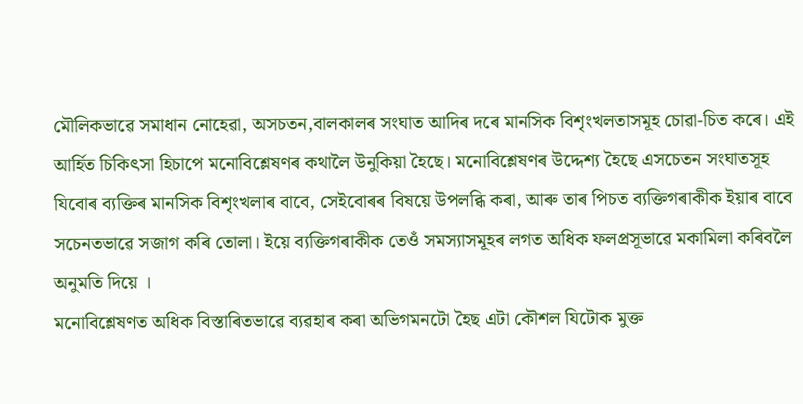মৌলিকভাৱে সমাধান নোহেৱা, অসচতন,বালকালৰ সংঘাত আদিৰ দৰে মানসিক বিশৃংখলতাসমূহ চোৱা-চিত কৰে। এই আৰ্হিত চিকিৎসা হিচাপে মনোবিশ্লেষণৰ কথালৈ উনুকিয়া হৈছে। মনোবিশ্লেষণৰ উদ্দেশ্য হৈছে এসচেতন সংঘাতসূহ যিবোৰ ব্যক্তিৰ মানসিক বিশৃংখলাৰ বাবে, সেইবোৰৰ বিষয়ে উপলব্ধি কৰা, আৰু তাৰ পিচত ব্যক্তিগৰাকীক ইয়াৰ বাবে সচেনতভাৱে সজাগ কৰি তোলা। ইয়ে ব্যক্তিগৰাকীক তেওঁ সমস্যাসমূহৰ লগত অধিক ফলপ্রসূভাৱে মকামিলা কৰিবলৈ অনুমতি দিয়ে ।
মনোবিশ্লেষণত অধিক বিস্তাৰিতভাৱে ব্যৱহাৰ কৰা অভিগমনটো হৈছ এটা কৌশল যিটোক মুক্ত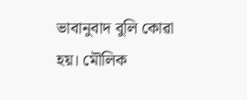ভাবানুবাদ বুলি কোৱা হয়। মৌলিক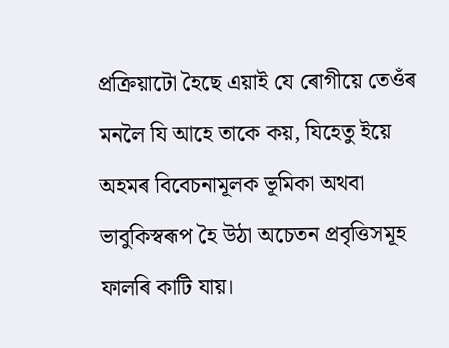প্ৰক্ৰিয়াটো হৈছে এয়াই যে ৰোগীয়ে তেওঁৰ মনলৈ যি আহে তাকে কয়, যিহেতু ইয়ে অহমৰ বিবেচনামূলক ভূমিকা অথবা ভাবুকিস্বৰূপ হৈ উঠা অচেতন প্রবৃত্তিসমূহ ফালৰি কাটি যায়।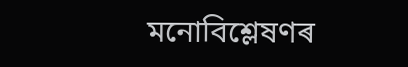মনোবিশ্লেষণৰ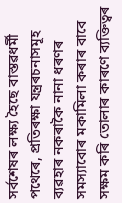সৰ্বশেষৰ লক্ষ্য হৈছে বাস্তৱধৰ্মী পথেৰে, প্ৰতিৰক্ষা যন্ত্ৰৰচনাসমূহ ব্যৱহাৰ নকৰাকৈ নানা ধৰণৰ সমস্যাবোৰ মকামিলা কৰাৰ বাবে সক্ষম কৰি তোলাৰ কাৰণে ব্যক্তিত্বৰ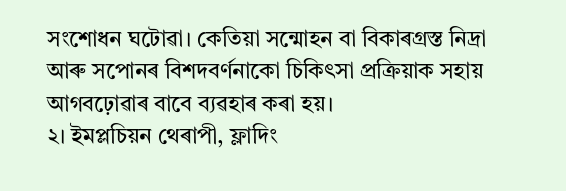সংশোধন ঘটোৱা। কেতিয়া সন্মোহন বা বিকাৰগ্ৰস্ত নিদ্ৰা আৰু সপোনৰ বিশদবৰ্ণনাকো চিকিৎসা প্রক্রিয়াক সহায় আগবঢ়োৱাৰ বাবে ব্যৱহাৰ কৰা হয়।
২। ইমপ্লচিয়ন থেৰাপী, ফ্লাদিং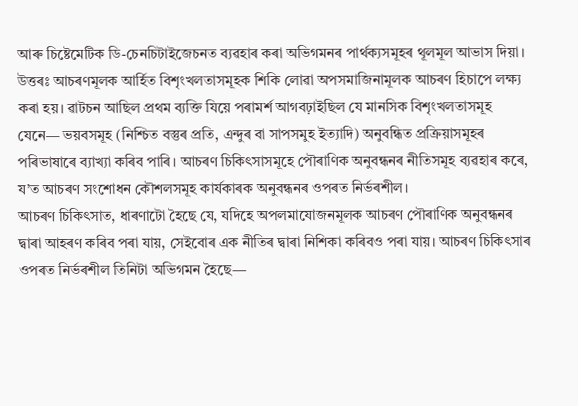আৰু চিষ্টেমেটিক ডি-চেনচিটাইজেচনত ব্যৱহাৰ কৰা অভিগমনৰ পাৰ্থক্যসমূহৰ থূলমূল আভাস দিয়া।
উত্তৰঃ আচৰণমূলক আৰ্হিত বিশৃংখলতাসমূহক শিকি লোৱা অপসমাজিনামূলক আচৰণ হিচাপে লক্ষ্য কৰা হয়। ৱাটচন আছিল প্রথম ব্যক্তি যিয়ে পৰামৰ্শ আগবঢ়াইছিল যে মানসিক বিশৃংখলতাসমূহ যেনে— ভয়বসমূহ (নিশ্চিত বস্তুৰ প্ৰতি, এন্দুৰ বা সাপসমুহ ইত্যাদি) অনুবন্ধিত প্ৰক্ৰিয়াসমূহৰ পৰিভাষাৰে ব্যাখ্যা কৰিব পাৰি। আচৰণ চিকিৎসাসমূহে পৌৰাণিক অনুবন্ধনৰ নীতিসমূহ ব্যৱহাৰ কৰে, য’ত আচৰণ সংশোধন কৌশলসমূহ কাৰ্যকাৰক অনুবন্ধনৰ ওপৰত নিৰ্ভৰশীল।
আচৰণ চিকিৎসাত, ধাৰণাটো হৈছে যে, যদিহে অপলমাযোজনমূলক আচৰণ পৌৰাণিক অনুবন্ধনৰ দ্বাৰা আহৰণ কৰিব পৰা যায়, সেইবোৰ এক নীতিৰ দ্বাৰা নিশিকা কৰিবও পৰা যায়। আচৰণ চিকিৎসাৰ ওপৰত নিৰ্ভৰশীল তিনিটা অভিগমন হৈছে—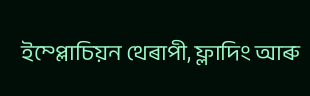ইম্প্লোচিয়ন থেৰাপী, ফ্লাদিং আৰু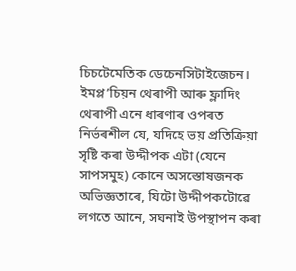চিচটেমেতিক ডেচেনসিটাইজেচন।
ইমপ্ল’চিয়ন থেৰাপী আৰু ফ্লাদিং থেৰাপী এনে ধাৰণাৰ ওপৰত নিৰ্ভৰশীল যে, যদিহে ভয় প্রতিক্রিয়া সৃষ্টি কৰা উদ্দীপক এটা (যেনে সাপসমুহ) কোনে অসস্তোষজনক অভিজ্ঞতাৰে, যিটো উদ্দীপকটোৱে লগতে আনে, সঘনাই উপস্থাপন কৰা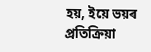হয়, ইয়ে ভয়ৰ প্ৰতিক্ৰিয়া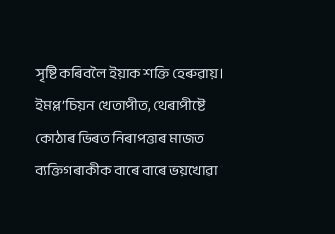সৃষ্টি কৰিবলৈ ইয়াক শক্তি হেৰুৱায়। ইমপ্ল’চিয়ন খেতাপীত, থেৰাপীষ্টে কোঠাৰ ভিৰত নিৰাপত্তাৰ মাজত ব্যক্তিগৰাকীক বাৰে বাৰে ভয়খোৱা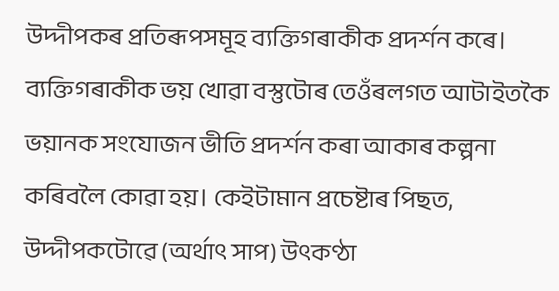উদ্দীপকৰ প্ৰতিৰূপসমূহ ব্যক্তিগৰাকীক প্ৰদৰ্শন কৰে। ব্যক্তিগৰাকীক ভয় খোৱা বস্তুটোৰ তেওঁৰলগত আটাইতকৈ ভয়ানক সংযোজন ভীতি প্রদর্শন কৰা আকাৰ কল্পনা কৰিবলৈ কোৱা হয়। কেইটামান প্ৰচেষ্টাৰ পিছত, উদ্দীপকটোৱে (অর্থাৎ সাপ) উৎকণ্ঠা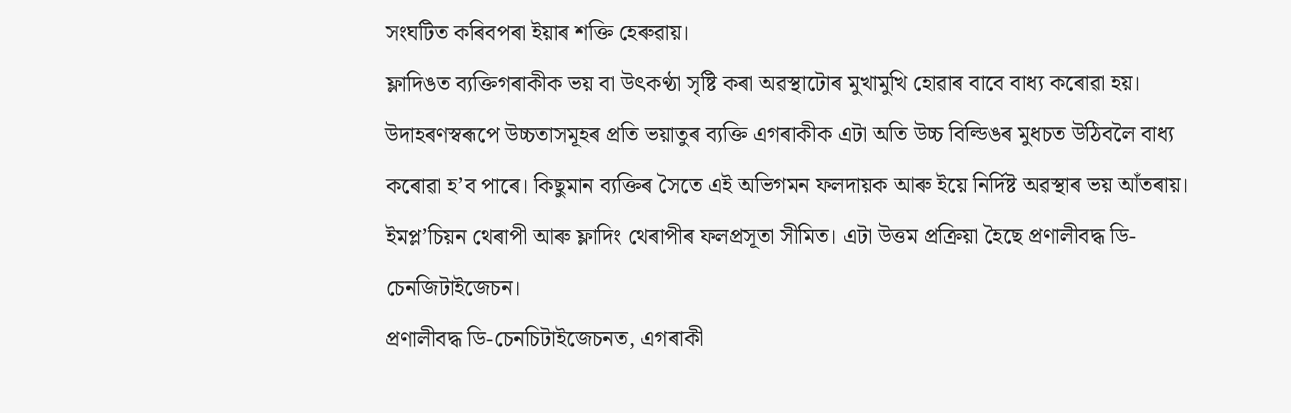সংঘটিত কৰিবপৰা ইয়াৰ শক্তি হেৰুৱায়।
ফ্লাদিঙত ব্যক্তিগৰাকীক ভয় বা উৎকণ্ঠা সৃষ্টি কৰা অৱস্থাটোৰ মুখামুখি হোৱাৰ বাবে বাধ্য কৰোৱা হয়। উদাহৰণস্বৰূপে উচ্চতাসমূহৰ প্ৰতি ভয়াতুৰ ব্যক্তি এগৰাকীক এটা অতি উচ্চ বিল্ডিঙৰ মুধচত উঠিবলৈ বাধ্য কৰোৱা হ’ব পাৰে। কিছুমান ব্যক্তিৰ সৈতে এই অভিগমন ফলদায়ক আৰু ইয়ে নির্দিষ্ট অৱস্থাৰ ভয় আঁতৰায়। ইমপ্ল’চিয়ন থেৰাপী আৰু ফ্লাদিং থেৰাপীৰ ফলপ্ৰসূতা সীমিত। এটা উত্তম প্ৰক্ৰিয়া হৈছে প্ৰণালীবদ্ধ ডি-চেনজিটাইজেচন।
প্রণালীবদ্ধ ডি-চেনচিটাইজেচনত, এগৰাকী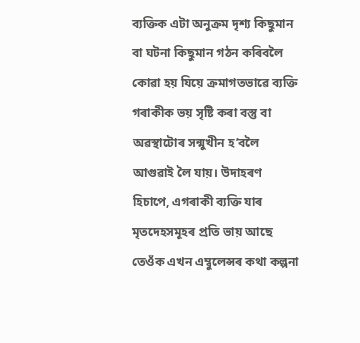ব্যক্তিক এটা অনুক্রম দৃশ্য কিছুমান বা ঘটনা কিছুমান গঠন কৰিবলৈ কোৱা হয় যিয়ে ক্রমাগতভাৱে ব্যক্তি গৰাকীক ভয় সৃষ্টি কৰা বস্তু বা অৱস্থাটোৰ সন্মুখীন হ’বলৈ আগুৱাই লৈ যায়। উদাহৰণ হিচাপে, এগৰাকী ব্যক্তি যাৰ মৃতদেহসমূহৰ প্ৰতি ভায় আছে তেওঁক এখন এম্বুলেন্সৰ কথা কল্পনা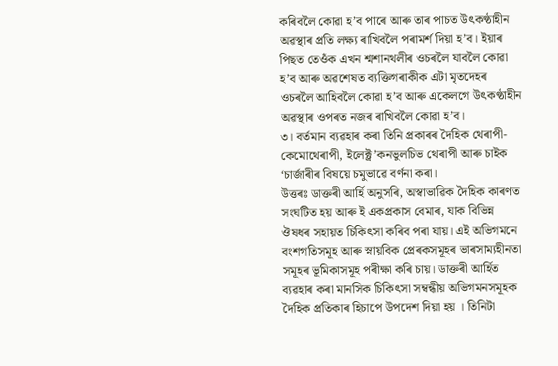কৰিবলৈ কোৱা হ’ব পাৰে আৰু তাৰ পাচত উৎকণ্ঠাহীন অৱস্থাৰ প্ৰতি লক্ষ্য ৰাখিবলৈ পৰামৰ্শ দিয়া হ’ব। ইয়াৰ পিছত তেওঁক এখন শ্মশানথলীৰ ওচৰলৈ যাবলৈ কোৱা হ’ব আৰু অৱশেষত ব্যক্তিগৰাকীক এটা মৃতদেহৰ ওচৰলৈ আহিবলৈ কোৱা হ’ব আৰু একেলগে উৎকণ্ঠাহীন অৱস্থাৰ ওপৰত নজৰ ৰাখিবলৈ কোৱা হ’ব।
৩। বৰ্তমান ব্যৱহাৰ কৰা তিনি প্ৰকাৰৰ দৈহিক থেৰাপী- কেমোথেৰাপী, ইলেক্ট্ৰ’কনভুলচিভ থেৰাপী আৰু চাইক ‘চাৰ্জাৰীৰ বিষয়ে চমুভাৱে বৰ্ণনা কৰা।
উত্তৰঃ ডাক্তৰী আৰ্হি অনুসৰি, অস্বাভাৱিক দৈহিক কাৰণত সংঘটিত হয় আৰু ই একপ্ৰকাস বেমাৰ, যাক বিভিন্ন ঔষধৰ সহায়ত চিকিৎসা কৰিব পৰা যায়। এই অভিগমনে বংশগতিসমূহ আৰু স্নায়বিক প্রেৰকসমূহৰ ভাৰসাম্যহীনতা সমূহৰ ভূমিকাসমূহ পৰীক্ষা কৰি চায়। ডাক্তৰী আৰ্হিত ব্যৱহাৰ কৰা মানসিক চিকিৎসা সম্বন্ধীয় অভিগমনসমূহক দৈহিক প্ৰতিকাৰ হিচাপে উপদেশ দিয়া হয় । তিনিটা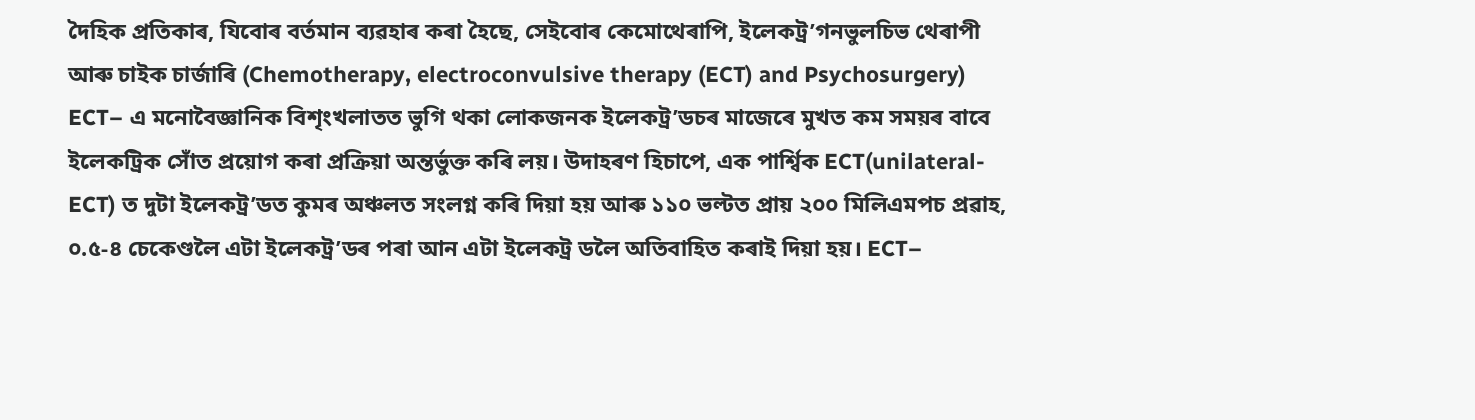দৈহিক প্ৰতিকাৰ, যিবোৰ বৰ্তমান ব্যৱহাৰ কৰা হৈছে, সেইবোৰ কেমোথেৰাপি, ইলেকট্র’গনভুলচিভ থেৰাপী আৰু চাইক চাৰ্জাৰি (Chemotherapy, electroconvulsive therapy (ECT) and Psychosurgery)
ECT– এ মনোবৈজ্ঞানিক বিশৃংখলাতত ভুগি থকা লোকজনক ইলেকট্ৰ’ডচৰ মাজেৰে মুখত কম সময়ৰ বাবে ইলেকট্রিক সোঁত প্রয়োগ কৰা প্রক্রিয়া অন্তর্ভুক্ত কৰি লয়। উদাহৰণ হিচাপে, এক পার্শ্বিক ECT(unilateral- ECT) ত দুটা ইলেকট্ৰ’ডত কুমৰ অঞ্চলত সংলগ্ন কৰি দিয়া হয় আৰু ১১০ ভল্টত প্রায় ২০০ মিলিএমপচ প্ৰৱাহ, ০.৫-৪ চেকেণ্ডলৈ এটা ইলেকট্ৰ’ডৰ পৰা আন এটা ইলেকট্ৰ ডলৈ অতিবাহিত কৰাই দিয়া হয়। ECT–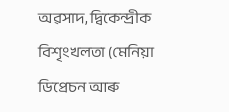অৱসাদ, দ্বিকেন্দ্রীক বিশৃংখলতা (মেনিয়া ডিপ্ৰেচন আৰু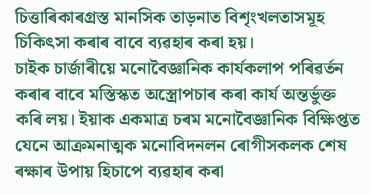চিত্তাৰিকাৰগ্ৰস্ত মানসিক তাড়নাত বিশৃংখলতাসমূহ চিকিৎসা কৰাৰ বাবে ব্যৱহাৰ কৰা হয়।
চাইক চাৰ্জাৰীয়ে মনোবৈজ্ঞানিক কার্যকলাপ পৰিৱৰ্তন কৰাৰ বাবে মস্তিস্কত অস্ত্ৰোপচাৰ কৰা কাৰ্য অন্তর্ভুক্ত কৰি লয়। ইয়াক একমাত্ৰ চৰম মনোবৈজ্ঞানিক বিক্ষিপ্তত যেনে আক্রমনাত্মক মনোবিদনলন ৰোগীসকলক শেষ ৰক্ষাৰ উপায় হিচাপে ব্যৱহাৰ কৰা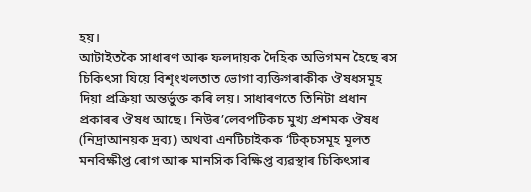হয়।
আটাইতকৈ সাধাৰণ আৰু ফলদায়ক দৈহিক অভিগমন হৈছে ৰস চিকিৎসা যিয়ে বিশৃংখলতাত ভোগা ব্যক্তিগৰাকীক ঔষধসমূহ দিয়া প্ৰক্ৰিয়া অন্তৰ্ভুক্ত কৰি লয়। সাধাৰণতে তিনিটা প্ৰধান প্ৰকাৰৰ ঔষধ আছে। নিউৰ’লেবপটিকচ মুখ্য প্রশমক ঔষধ (নিদ্রাআনয়ক দ্রব্য) অথবা এনটিচাইকক ‘টিক্চসমূহ মূলত মনবিক্ষীপ্ত ৰোগ আৰু মানসিক বিক্ষিপ্ত ব্যৱস্থাৰ চিকিৎসাৰ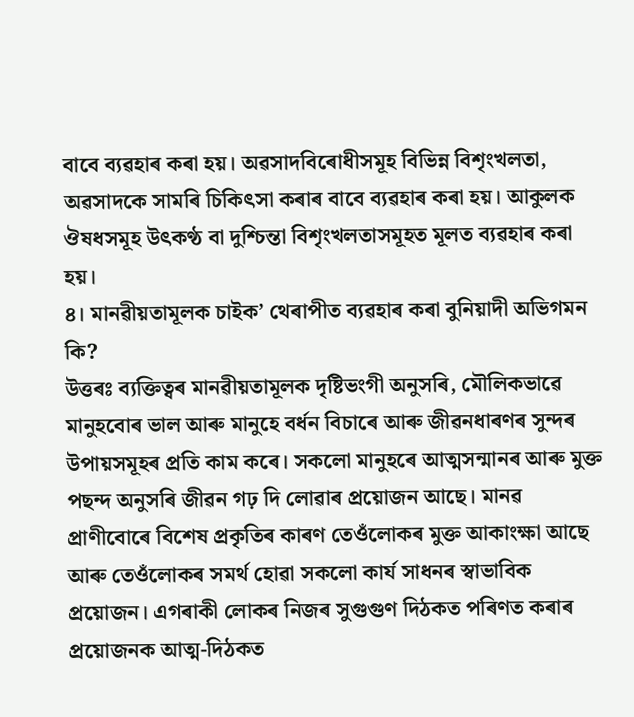বাবে ব্যৱহাৰ কৰা হয়। অৱসাদবিৰোধীসমূহ বিভিন্ন বিশৃংখলতা, অৱসাদকে সামৰি চিকিৎসা কৰাৰ বাবে ব্যৱহাৰ কৰা হয়। আকুলক ঔষধসমূহ উৎকণ্ঠ বা দুশ্চিন্তা বিশৃংখলতাসমূহত মূলত ব্যৱহাৰ কৰা হয়।
৪। মানৱীয়তামূলক চাইক’ থেৰাপীত ব্যৱহাৰ কৰা বুনিয়াদী অভিগমন কি?
উত্তৰঃ ব্যক্তিত্বৰ মানৱীয়তামূলক দৃষ্টিভংগী অনুসৰি, মৌলিকভাৱে মানুহবোৰ ভাল আৰু মানুহে বৰ্ধন বিচাৰে আৰু জীৱনধাৰণৰ সুন্দৰ উপায়সমূহৰ প্ৰতি কাম কৰে। সকলো মানুহৰে আত্মসন্মানৰ আৰু মুক্ত পছন্দ অনুসৰি জীৱন গঢ় দি লোৱাৰ প্ৰয়োজন আছে। মানৱ প্ৰাণীবোৰে বিশেষ প্ৰকৃতিৰ কাৰণ তেওঁলোকৰ মুক্ত আকাংক্ষা আছে আৰু তেওঁলোকৰ সমৰ্থ হোৱা সকলো কাৰ্য সাধনৰ স্বাভাবিক প্রয়োজন। এগৰাকী লোকৰ নিজৰ সুগুগুণ দিঠকত পৰিণত কৰাৰ প্ৰয়োজনক আত্ম-দিঠকত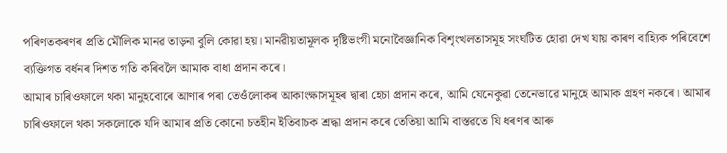পৰিণতকৰণৰ প্ৰতি মৌলিক মানৱ তাড়না বুলি কোৱা হয়। মানৱীয়তামূলক দৃষ্টিভংগী মনোবৈজ্ঞানিক বিশৃংখলতাসমূহ সংঘটিত হোৱা দেখ যায় কাৰণ বাহ্যিক পৰিবেশে ব্যক্তিগত বৰ্ধনৰ দিশত গতি কৰিবলৈ আমাক বাধা প্ৰদান কৰে।
আমাৰ চাৰিওফালে থকা মানুহবোৰে আণাৰ পৰা তেওঁলোকৰ আকাংক্ষাসমূহৰ দ্বাৰা হেচা প্ৰদান কৰে, আমি যেনেকুৱা তেনেভাৱে মানুহে আমাক গ্ৰহণ নকৰে। আমাৰ চাৰিওফালে থকা সকলোকে যদি আমাৰ প্ৰতি কোনো চতহীন ইতিবাচক শ্রদ্ধা প্ৰদান কৰে তেতিয়া আমি বাস্তৱতে যি ধৰণৰ আৰু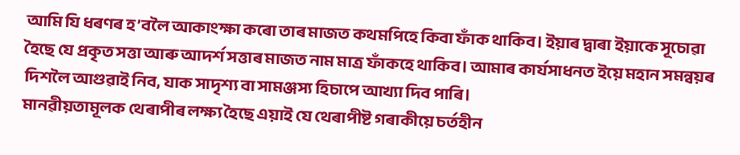আমি যি ধৰণৰ হ’বলৈ আকাংক্ষা কৰো তাৰ মাজত কথমপিহে কিবা ফাঁক থাকিব। ইয়াৰ দ্বাৰা ইয়াকে সূচোৱা হৈছে যে প্রকৃত সত্তা আৰু আদৰ্শ সত্তাৰ মাজত নাম মাত্র ফাঁকহে থাকিব। আমাৰ কাৰ্যসাধনত ইয়ে মহান সমন্বয়ৰ দিশলৈ আগুৱাই নিব, যাক সাদৃশ্য বা সামঞ্জস্য হিচাপে আখ্যা দিব পাৰি।
মানৱীয়তামূলক থেৰাপীৰ লক্ষ্য হৈছে এয়াই যে থেৰাপীষ্ট গৰাকীয়ে চৰ্তহীন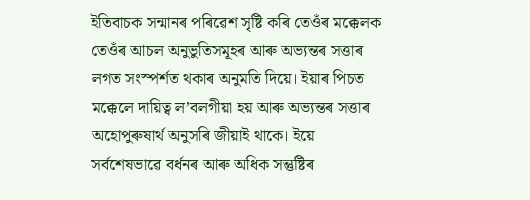ইতিবাচক সন্মানৰ পৰিৱেশ সৃষ্টি কৰি তেওঁৰ মক্কেলক তেওঁৰ আচল অনুভুতিসমূহৰ আৰু অভ্যন্তৰ সত্তাৰ লগত সংস্পৰ্শত থকাৰ অনুমতি দিয়ে। ইয়াৰ পিচত মক্কেলে দায়িত্ব ল’বলগীয়া হয় আৰু অভ্যন্তৰ সত্তাৰ অহোপুৰুষাৰ্থ অনুসৰি জীয়াই থাকে। ইয়ে সৰ্বশেষভাৱে বৰ্ধনৰ আৰু অধিক সন্তুষ্টিৰ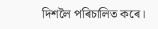দিশলৈ পৰিচালিত কৰে।